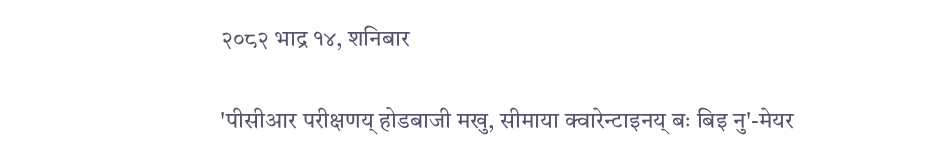२०८२ भाद्र १४, शनिबार

'पीसीआर परीक्षणय् होडबाजी मखु, सीमाया क्वारेन्टाइनय् बः बिइ नु'-मेयर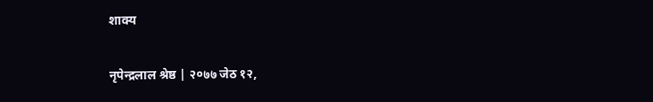शाक्य

नृपेन्द्रलाल श्रेष्ठ | २०७७ जेठ १२,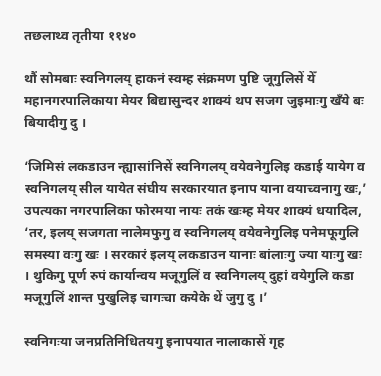तछलाथ्व तृतीया ११४०

थौं सोमबाः स्वनिगलय् हाकनं स्वम्ह संक्रमण पुष्टि जूगुलिसें येँ महानगरपालिकाया मेयर बिद्यासुन्दर शाक्यं थप सजग जुइमाःगु खँये बः बियादीगु दु ।

‘जिमिसं लकडाउन न्ह्यासांनिसें स्वनिगलय् वयेवनेगुलिइ कडाई यायेग व स्वनिगलय् सील यायेत संघीय सरकारयात इनाप याना वयाच्वनागु खः,’ उपत्यका नगरपालिका फोरमया नायः तकं खःम्ह मेयर शाक्यं धयादिल, ‘तर, इलय् सजगता नालेमफुगु व स्वनिगलय् वयेवनेगुलिइ पनेमफूगुलि समस्या वःगु खः । सरकारं इलय् लकडाउन यानाः बांलाःगु ज्या याःगु खः । थुकिगु पूर्ण रुपं कार्यान्वय मजूगुलिं व स्वनिगलय् दुहां वयेगुलि कडा मजूगुलिं शान्त पुखुलिइ चागःचा कयेके थें जुगु दु ।’

स्वनिगःया जनप्रतिनिधितयगु इनापयात नालाकासें गृह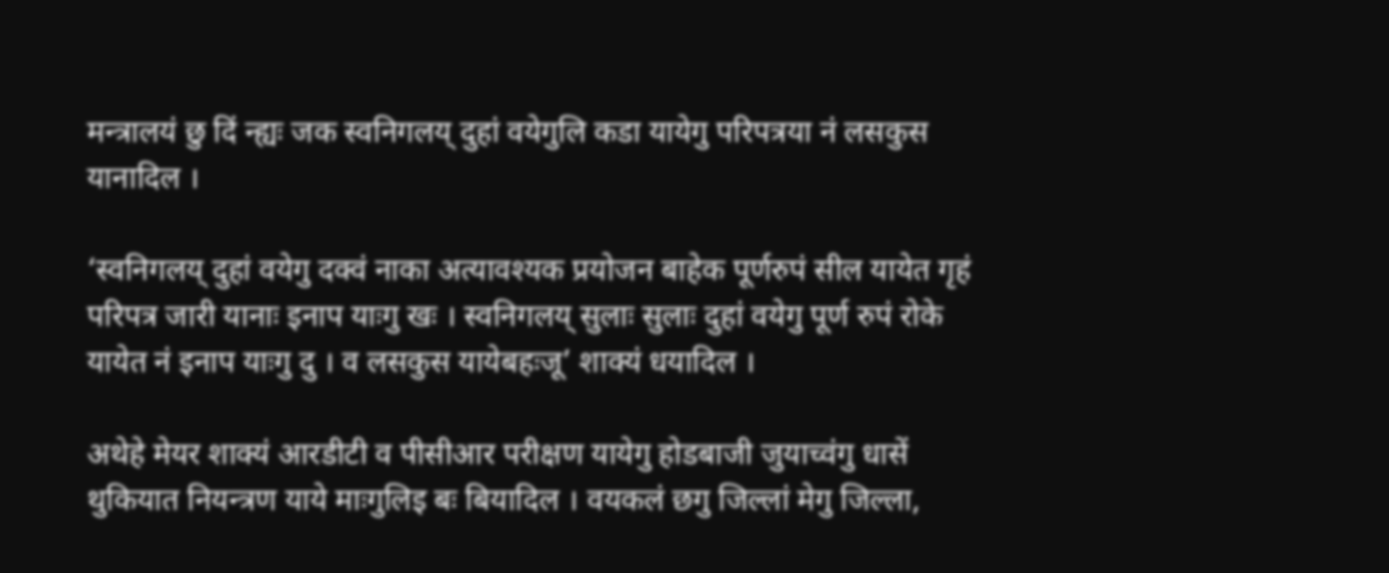मन्त्रालयं छु दिं न्ह्यः जक स्वनिगलय् दुहां वयेगुलि कडा यायेगु परिपत्रया नं लसकुस यानादिल ।

‘स्वनिगलय् दुहां वयेगु दक्वं नाका अत्यावश्यक प्रयोजन बाहेक पूर्णरुपं सील यायेत गृहं परिपत्र जारी यानाः इनाप याःगु खः । स्वनिगलय् सुलाः सुलाः दुहां वयेगु पूर्ण रुपं रोके यायेत नं इनाप याःगु दु । व लसकुस यायेबहःजू’ शाक्यं धयादिल ।

अथेहे मेयर शाक्यं आरडीटी व पीसीआर परीक्षण यायेगु होडबाजी जुयाच्वंगु धासें थुकियात नियन्त्रण याये माःगुलिइ बः बियादिल । वयकलं छगु जिल्लां मेगु जिल्ला,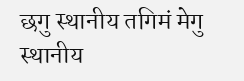छगु स्थानीय तगिमं मेगु स्थानीय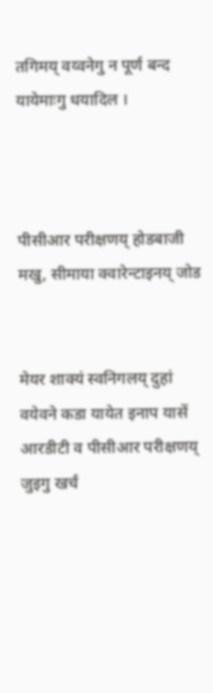तगिमय् वय्वनेगु न पूर्ण बन्द यायेमाःगु धयादिल ।



पीसीआर परीक्षणय् होडबाजी मखु, सीमाया क्वारेन्टाइनय् जोड


मेयर शाक्यं स्वनिगलय् दुहां वयेवने कडा यायेत इनाप यासें आरडीटी व पीसीआर परीक्षणय् जुइगु खर्चं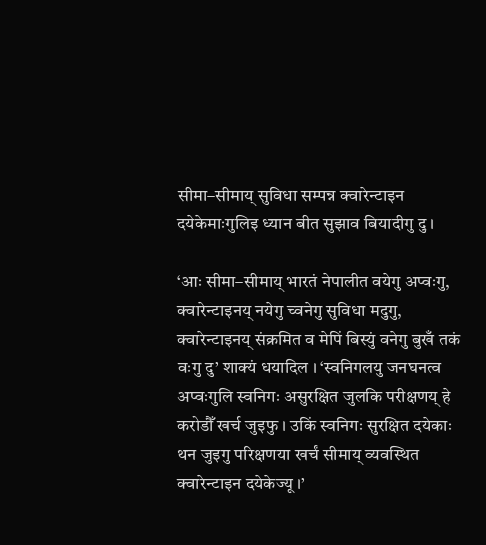सीमा–सीमाय् सुविधा सम्पन्न क्वारेन्टाइन दयेकेमाःगुलिइ ध्यान बीत सुझाव बियादीगु दु ।

‘आः सीमा–सीमाय् भारतं नेपालीत वयेगु अप्वःगु, क्वारेन्टाइनय् नयेगु च्वनेगु सुविधा मदुगु, क्वारेन्टाइनय् संक्रमित व मेपिं बिस्युं वनेगु बुखँ तकं वःगु दु’ शाक्यं धयादिल । ‘स्वनिगलयु जनघनत्व अप्वःगुलि स्वनिगः असुरक्षित जुलकि परीक्षणय् हे करोडौँ खर्च जुइफु । उकिं स्वनिगः सुरक्षित दयेकाः थन जुइगु परिक्षणया खर्चं सीमाय् व्यवस्थित क्वारेन्टाइन दयेकेज्यू ।’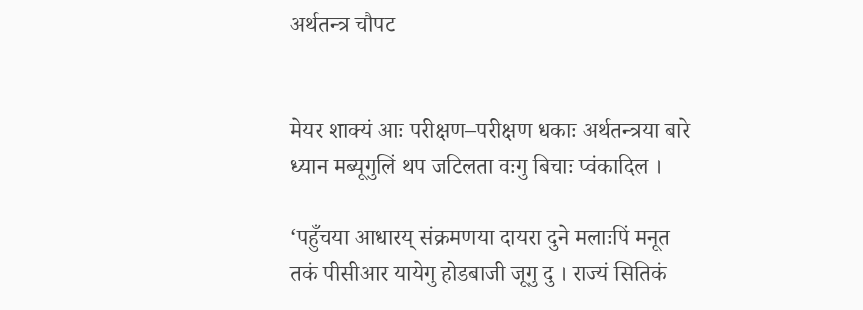अर्थतन्त्र चौपट


मेयर शाक्यं आः परीक्षण–परीक्षण धकाः अर्थतन्त्रया बारे ध्यान मब्यूगुलिं थप जटिलता वःगु बिचाः प्वंकादिल ।

‘पहुँचया आधारय् संक्रमणया दायरा दुने मलाःपिं मनूत तकं पीसीआर यायेगु होडबाजी जूगु दु । राज्यं सितिकं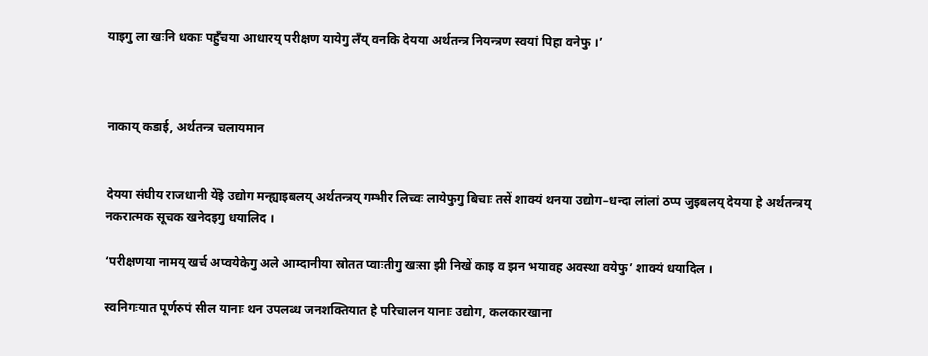याइगु ला खःनि धकाः पहुँचया आधारय् परीक्षण यायेगु लँय् वनकि देयया अर्थतन्त्र नियन्त्रण स्वयां पिहा वनेफु ।’



नाकाय् कडाई, अर्थतन्त्र चलायमान


देयया संघीय राजधानी येँइे उद्योग मन्ह्याइबलय् अर्थतन्त्रय् गम्भीर लिच्वः लायेफुगु बिचाः तसें शाक्यं थनया उद्योग–धन्दा लांलां ठप्प जुइबलय् देयया हे अर्थतन्त्रय् नकरात्मक सूचक खनेदइगु धयालिद ।

‘परीक्षणया नामय् खर्च अप्वयेकेगु अले आम्दानीया स्रोतत प्वाःतीगु खःसा झी निखें काइ व झन भयावह अवस्था वयेफु’ शाक्यं धयादिल ।

स्वनिगःयात पूर्णरुपं सील यानाः थन उपलब्ध जनशक्तियात हे परिचालन यानाः उद्योग, कलकारखाना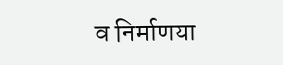व निर्माणया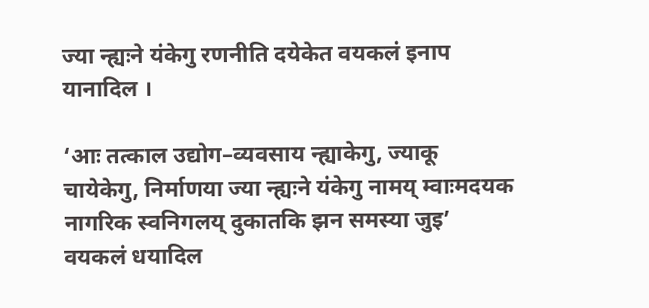ज्या न्ह्यःने यंकेगु रणनीति दयेकेत वयकलं इनाप यानादिल ।

‘आः तत्काल उद्योग–व्यवसाय न्ह्याकेगु, ज्याकू चायेकेगु, निर्माणया ज्या न्ह्यःने यंकेगु नामय् म्वाःमदयक नागरिक स्वनिगलय् दुकातकि झन समस्या जुइ’ वयकलं धयादिल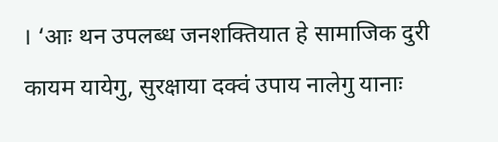। ‘आः थन उपलब्ध जनशक्तियात हे सामाजिक दुरी कायम यायेगु, सुरक्षाया दक्वं उपाय नालेगु यानाः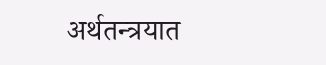अर्थतन्त्रयात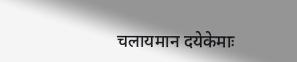चलायमान दयेकेमाः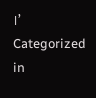।’
Categorized in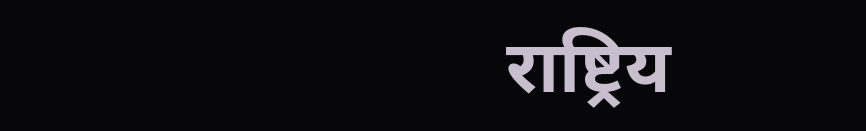राष्ट्रिय